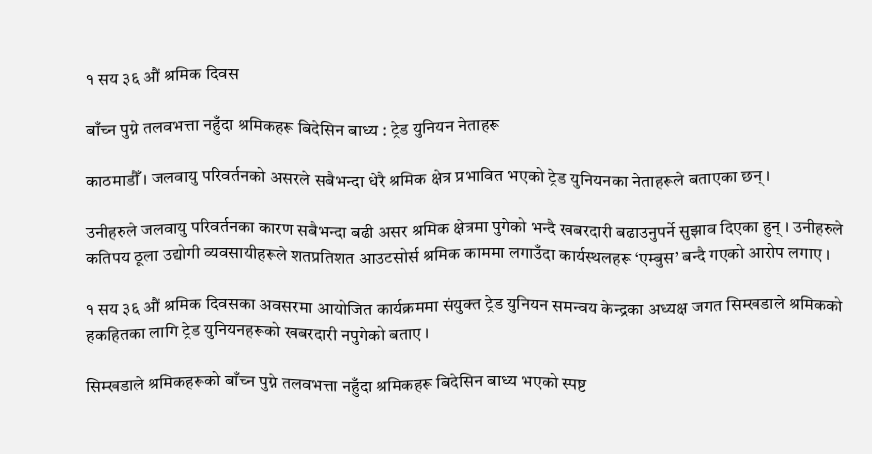१ सय ३६ औं श्रमिक दिवस

बाँच्न पुग्ने तलवभत्ता नहुँदा श्रमिकहरू बिदेसिन बाध्य : ट्रेड युनियन नेताहरू

काठमाडौँ । जलवायु परिवर्तनको असरले सबैभन्दा धेरै श्रमिक क्षेत्र प्रभावित भएको ट्रेड युनियनका नेताहरूले बताएका छन् ।

उनीहरुले जलवायु परिवर्तनका कारण सबैभन्दा बढी असर श्रमिक क्षेत्रमा पुगेको भन्दै खबरदारी बढाउनुपर्ने सुझाव दिएका हुन् । उनीहरुले कतिपय ठूला उद्योगी व्यवसायीहरूले शतप्रतिशत आउटसोर्स श्रमिक काममा लगाउँदा कार्यस्थलहरू ‘एम्बुस’ बन्दै गएको आरोप लगाए ।

१ सय ३६ औं श्रमिक दिवसका अवसरमा आयोजित कार्यक्रममा संयुक्त ट्रेड युनियन समन्वय केन्द्रका अध्यक्ष जगत सिम्खडाले श्रमिकको हकहितका लागि ट्रेड युनियनहरूको खबरदारी नपुगेको बताए ।

सिम्खडाले श्रमिकहरूको बाँच्न पुग्ने तलवभत्ता नहुँदा श्रमिकहरू बिदेसिन बाध्य भएको स्पष्ट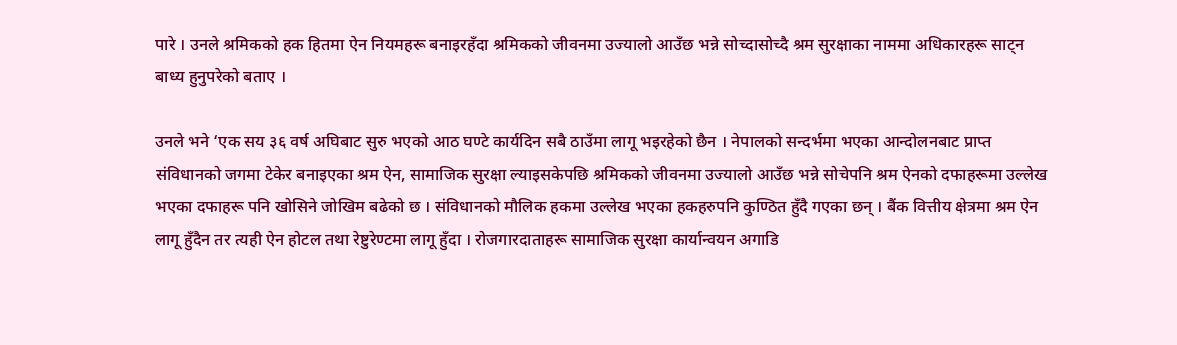पारे । उनले श्रमिकको हक हितमा ऐन नियमहरू बनाइरहँदा श्रमिकको जीवनमा उज्यालो आउँछ भन्ने सोच्दासोच्दै श्रम सुरक्षाका नाममा अधिकारहरू साट्न बाध्य हुनुपरेको बताए ।

उनले भने ‘एक सय ३६ वर्ष अघिबाट सुरु भएको आठ घण्टे कार्यदिन सबै ठाउँमा लागू भइरहेको छैन । नेपालको सन्दर्भमा भएका आन्दोलनबाट प्राप्त संविधानको जगमा टेकेर बनाइएका श्रम ऐन, सामाजिक सुरक्षा ल्याइसकेपछि श्रमिकको जीवनमा उज्यालो आउँछ भन्ने सोचेपनि श्रम ऐनको दफाहरूमा उल्लेख भएका दफाहरू पनि खोसिने जोखिम बढेको छ । संविधानको मौलिक हकमा उल्लेख भएका हकहरुपनि कुण्ठित हुँदै गएका छन् । बैंक वित्तीय क्षेत्रमा श्रम ऐन लागू हुँदैन तर त्यही ऐन होटल तथा रेष्टुरेण्टमा लागू हुँदा । रोजगारदाताहरू सामाजिक सुरक्षा कार्यान्वयन अगाडि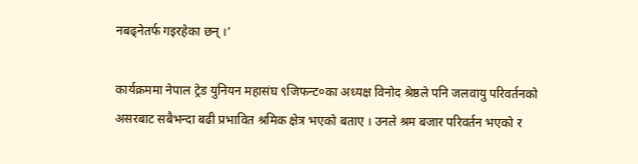नबढ्नेतर्फ गइरहेका छन् ।’

कार्यक्रममा नेपाल ट्रेड युनियन महासंघ ९जिफन्ट०का अध्यक्ष विनोद श्रेष्ठले पनि जलवायु परिवर्तनको असरबाट सबैभन्दा बढी प्रभावित श्रमिक क्षेत्र भएको बताए । उनले श्रम बजार परिवर्तन भएको र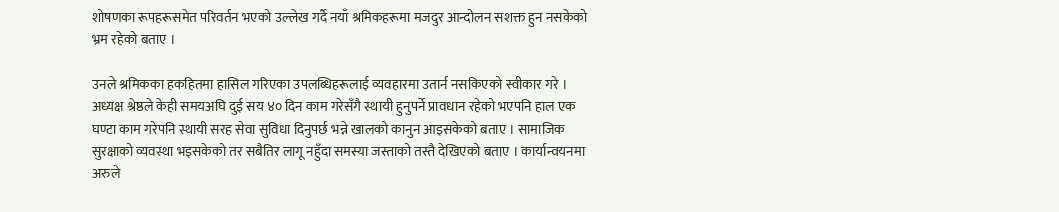शोषणका रूपहरूसमेत परिवर्तन भएको उल्लेख गर्दै नयाँ श्रमिकहरूमा मजदुर आन्दोलन सशक्त हुन नसकेको भ्रम रहेको बताए ।

उनले श्रमिकका हकहितमा हासिल गरिएका उपलब्धिहरूलाई व्यवहारमा उतार्न नसकिएको स्वीकार गरे । अध्यक्ष श्रेष्ठले केही समयअघि दुई सय ४० दिन काम गरेसँगै स्थायी हुनुपर्ने प्रावधान रहेको भएपनि हाल एक घण्टा काम गरेपनि स्थायी सरह सेवा सुविधा दिनुपर्छ भन्ने खालको कानुन आइसकेको बताए । सामाजिक सुरक्षाको व्यवस्था भइसकेको तर सबैतिर लागू नहुँदा समस्या जस्ताको तस्तै देखिएको बताए । कार्यान्वयनमा अरुले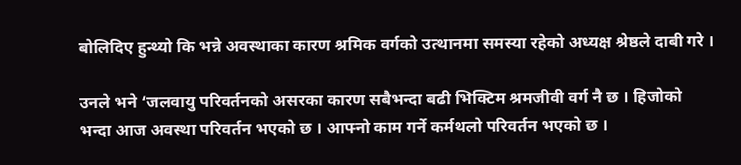बोलिदिए हुन्थ्यो कि भन्ने अवस्थाका कारण श्रमिक वर्गको उत्थानमा समस्या रहेको अध्यक्ष श्रेष्ठले दाबी गरे ।

उनले भने ‘जलवायु परिवर्तनको असरका कारण सबैभन्दा बढी भिक्टिम श्रमजीवी वर्ग नै छ । हिजोको भन्दा आज अवस्था परिवर्तन भएको छ । आफ्नो काम गर्ने कर्मथलो परिवर्तन भएको छ ।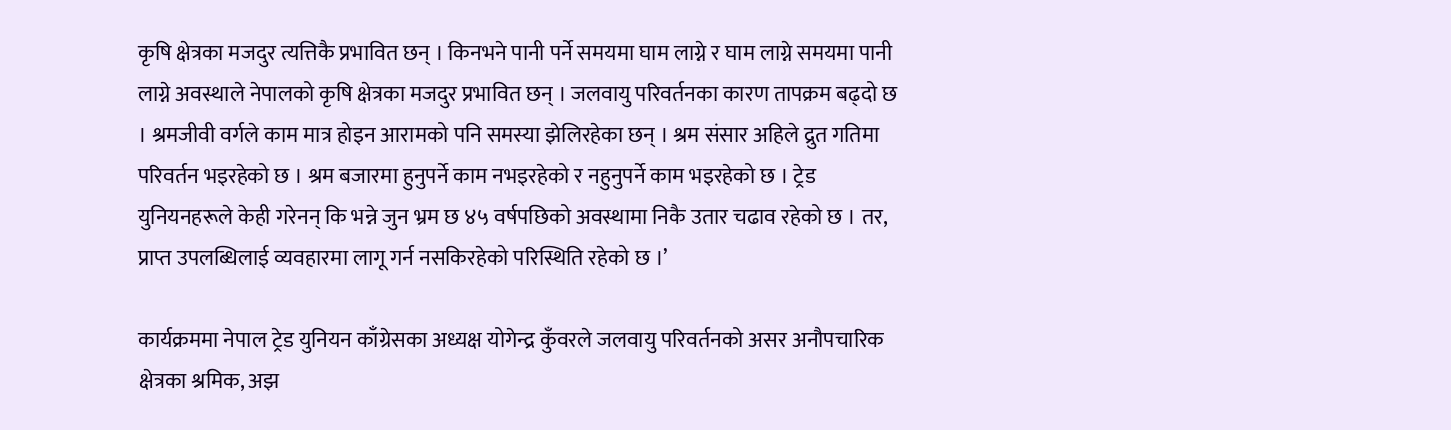कृषि क्षेत्रका मजदुर त्यत्तिकै प्रभावित छन् । किनभने पानी पर्ने समयमा घाम लाग्ने र घाम लाग्ने समयमा पानी लाग्ने अवस्थाले नेपालको कृषि क्षेत्रका मजदुर प्रभावित छन् । जलवायु परिवर्तनका कारण तापक्रम बढ्दो छ । श्रमजीवी वर्गले काम मात्र होइन आरामको पनि समस्या झेलिरहेका छन् । श्रम संसार अहिले द्रुत गतिमा परिवर्तन भइरहेको छ । श्रम बजारमा हुनुपर्ने काम नभइरहेको र नहुनुपर्ने काम भइरहेको छ । ट्रेड युनियनहरूले केही गरेनन् कि भन्ने जुन भ्रम छ ४५ वर्षपछिको अवस्थामा निकै उतार चढाव रहेको छ । तर, प्राप्त उपलब्धिलाई व्यवहारमा लागू गर्न नसकिरहेको परिस्थिति रहेको छ ।’

कार्यक्रममा नेपाल ट्रेड युनियन काँग्रेसका अध्यक्ष योगेन्द्र कुँवरले जलवायु परिवर्तनको असर अनौपचारिक क्षेत्रका श्रमिक, अझ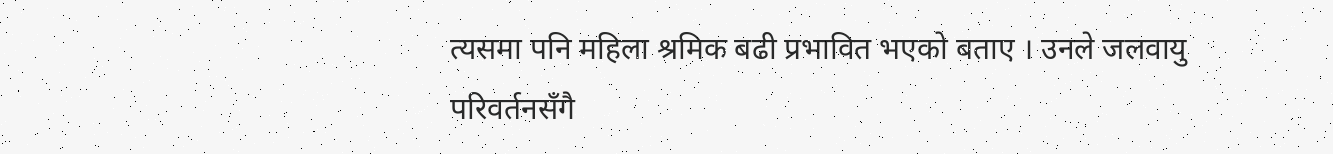त्यसमा पनि महिला श्रमिक बढी प्रभावित भएको बताए । उनले जलवायु परिवर्तनसँगै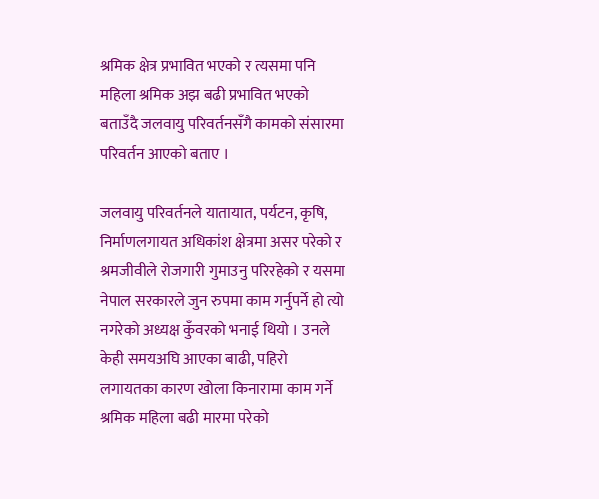श्रमिक क्षेत्र प्रभावित भएको र त्यसमा पनि महिला श्रमिक अझ बढी प्रभावित भएको बताउँदै जलवायु परिवर्तनसँगै कामको संसारमा परिवर्तन आएको बताए ।

जलवायु परिवर्तनले यातायात, पर्यटन, कृषि, निर्माणलगायत अधिकांश क्षेत्रमा असर परेको र श्रमजीवीले रोजगारी गुमाउनु परिरहेको र यसमा नेपाल सरकारले जुन रुपमा काम गर्नुपर्ने हो त्यो नगरेको अध्यक्ष कुँवरको भनाई थियो । उनले केही समयअघि आएका बाढी, पहिरो लगायतका कारण खोला किनारामा काम गर्ने श्रमिक महिला बढी मारमा परेको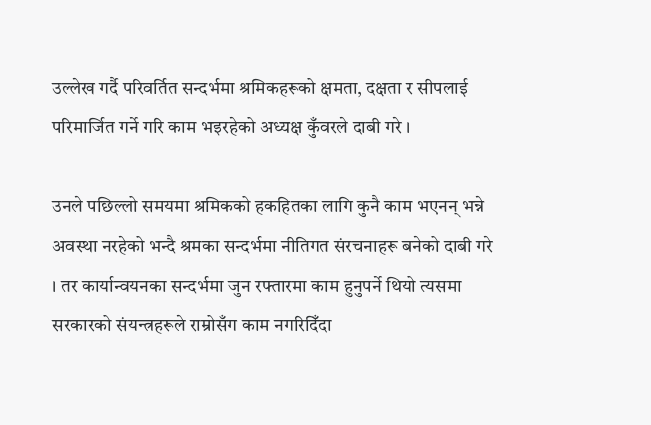उल्लेख गर्दै परिवर्तित सन्दर्भमा श्रमिकहरूको क्षमता, दक्षता र सीपलाई परिमार्जित गर्ने गरि काम भइरहेको अध्यक्ष कुँवरले दाबी गरे ।

उनले पछिल्लो समयमा श्रमिकको हकहितका लागि कुनै काम भएनन् भन्ने अवस्था नरहेको भन्दै श्रमका सन्दर्भमा नीतिगत संरचनाहरू बनेको दाबी गरे । तर कार्यान्वयनका सन्दर्भमा जुन रफ्तारमा काम हुनुपर्ने थियो त्यसमा सरकारको संयन्त्रहरूले राम्रोसँग काम नगरिदिँदा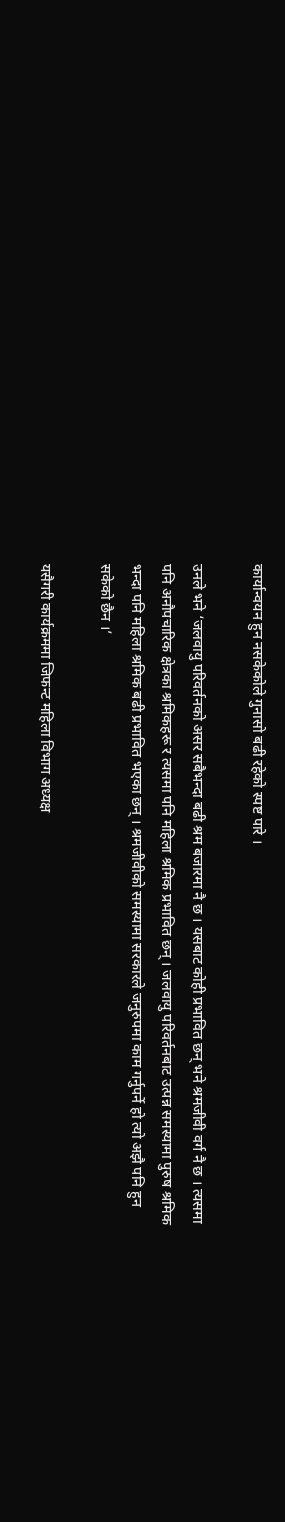कार्यान्वयन हुन नसकेकोले गुनासो बढी रहेको स्पष्ट पारे ।

उनले भने ‘जलवायु परिवर्तनको असर सबैभन्दा बढी श्रम बजारमा नै छ । यसबाट कोही प्रभावित छन् भने श्रमजीवी वर्ग नै छ । त्यसमा पनि अनौपचारिक क्षेत्रका श्रमिकहरू र त्यसमा पनि महिला श्रमिक प्रभावित छन् । जलवायु परिवर्तनबाट उत्पन्न समस्यामा पुरुष श्रमिक भन्दा पनि महिला श्रमिक बढी प्रभावित भएका छन् । श्रमजीवीको समस्यामा सरकारले जनुरुपमा काम गर्नुपर्ने हो त्यो अझै पनि हुन सकेको छैन ।’

यसैगरी कार्यक्रममा जिफन्ट महिला विभाग अध्यक्ष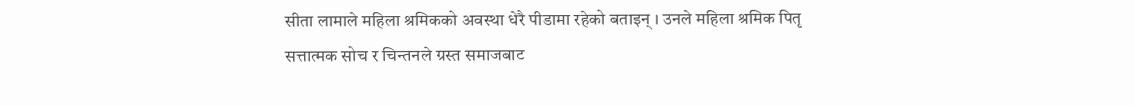सीता लामाले महिला श्रमिकको अवस्था धेरै पीडामा रहेको बताइन् । उनले महिला श्रमिक पितृ सत्तात्मक सोच र चिन्तनले ग्रस्त समाजबाट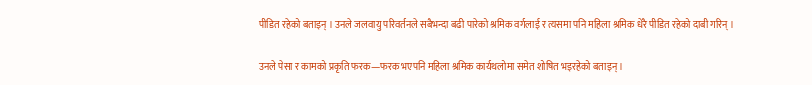पीडित रहेको बताइन् । उनले जलवायु परिवर्तनले सबैभन्दा बढी पारेको श्रमिक वर्गलाई र त्यसमा पनि महिला श्रमिक धेरै पीडित रहेको दाबी गरिन् ।

उनले पेसा र कामको प्रकृति फरक—फरक भएपनि महिला श्रमिक कार्यथलोमा समेत शोषित भइरहेको बताइन् ।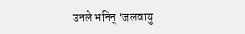उनले भनिन् ‘जलवायु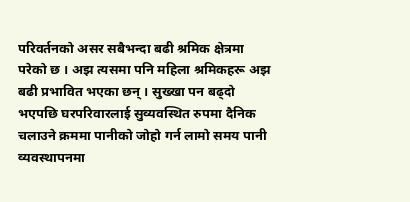परिवर्तनको असर सबैभन्दा बढी श्रमिक क्षेत्रमा परेको छ । अझ त्यसमा पनि महिला श्रमिकहरू अझ बढी प्रभावित भएका छन् । सुख्खा पन बढ्दो भएपछि घरपरिवारलाई सुव्यवस्थित रुपमा दैनिक चलाउने क्रममा पानीको जोहो गर्न लामो समय पानी व्यवस्थापनमा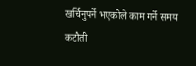खर्चिनुपर्ने भएकोले काम गर्ने समय कटौती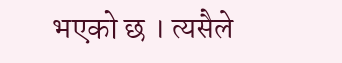भएको छ । त्यसैले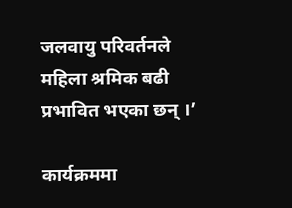जलवायु परिवर्तनले महिला श्रमिक बढी प्रभावित भएका छन् ।’

कार्यक्रममा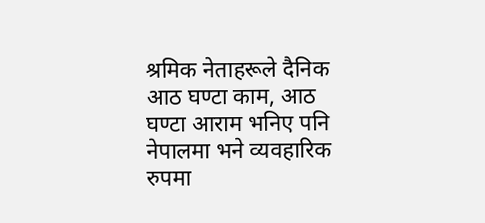श्रमिक नेताहरूले दैनिक आठ घण्टा काम, आठ घण्टा आराम भनिए पनि नेपालमा भने व्यवहारिक रुपमा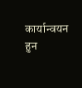कार्यान्वयन हुन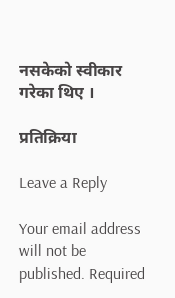नसकेको स्वीकार गरेका थिए ।

प्रतिक्रिया

Leave a Reply

Your email address will not be published. Required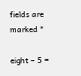fields are marked *

eight − 5 =